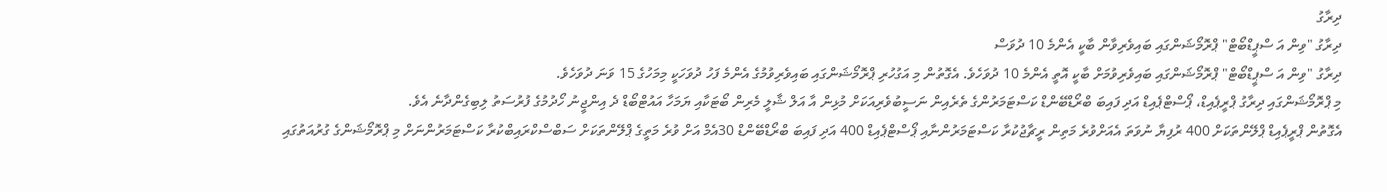ދިރާގު
ދިރާގު "ވިން އަ ސްޕީޑްބޯޓް" ޕްރޮމޯޝަންގައި ބައިވެރިވާން ބާކީ އެންމެ 10 ދުވަސް
ދިރާގު "ވިން އަ ސްޕީޑްބޯޓް" ޕްރޮމޯޝަންގައި ބައިވެރިވުމަށް ބާކީ އޮތީ އެންމެ 10 ދުވަހެވެ. އެގޮތުން މި އަގުހުރި ޕްރޮމޯޝަންގައި ބައިވެރިވުމުގެ އެންމެ ފަހު ދުވަހަކީ މިމަހުގެ 15 ވަނަ ދުވަހެވެ.
މި ޕްރޮމޯޝަންގައި ދިރާގު ޕްރީޕެއިޑް، ޕޯސްޓްޕެއިޑް އަދި ފައިބަ ބްރޯޑްބޭންޑް ކަސްޓަމަރުންގެ ތެރެއިން ނަސީބުވެރިއަކަށް މުޅިން އާ އަލް ޝާލީ މެރިން ބޯޓަކާއި ޔަމަހާ އައުޓްބޯޑް ދެ އިންޖީނު ހޯދުމުގެ ފުރުސަތު ލިބިގެންދާނެ އެވެ.
އެގޮތުން ޕްރީޕެއިޑް ޕްލޭންތަކަށް 400 ރުފިޔާ ނުވަތަ އެއަށްވުރެ މަތިން ރީޗާޖުކުރާ ކަސްޓަމަރުންނާއި ޕޯސްޓްޕެއިޑް 400 އަދި ފައިބަ ބްރޯޑްބޭންޑް 30އެމް އަށް ވުރެ މަތީގެ ޕްލޭންތަކަށް ސަބްސްކްރައިބްކުރާ ކަސްޓަމަރުންނަށް މި ޕްރޮމޯޝަންގެ ގުރުއަތުގައި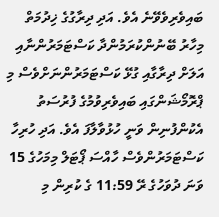ބައިވެރިވެވޭނެ އެވެ. އަދި ދިރާގުގެ ޚިދުމަތް މިހާރު ބޭނުންކުރަމުންދާ ކަސްޓަމަރުންނާއި އަލަށް ދިރާގާއި ގުޅޭ ކަސްޓަމަރުންނަށްވެސް މި ޕްރޮމޯޝަންގައި ބައިވެރިވުމުގެ ފުރުސަތު އެކުންފުނިން ވަނީ ހުޅުވާލާފަ އެވެ. އަދި ހުރިހާ ކަސްޓަމަރުންވެސް ހާއްސަ ޕޯޓަލް މިމަހުގެ 15 ވަނަ ދުވަހުގެ ރޭ 11:59 ގެ ކުރިން މި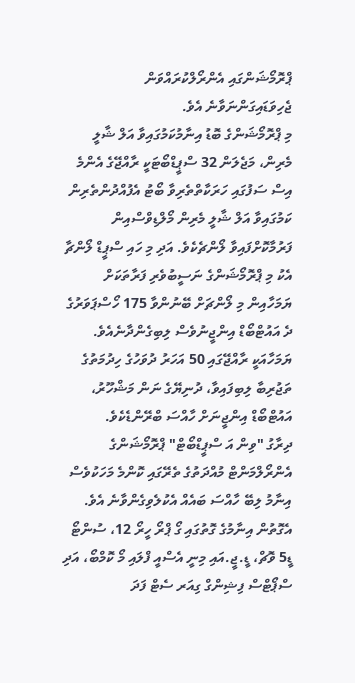ޕްރޮމޯޝަންގައި އެންރޯލްކުރައްވަން ޖެހިވަޑައިގަންނަވާނެ އެވެ.
މި ޕްރޮމޯޝަންގެ ބޮޑު އިނާމުކަމުގައިވާ އަލް ޝާލީ މެރިން، މަޖެލަން 32 ސްޕީޑްބޯޓަކީ ރާއްޖޭގެ އެންމެ އިސް ސަފުގައި ހަރަކާތްތެރިވާ ބޯޓު އެފުއްދުންތެރިން ކަމުގައިވާ އަލް ޝާލީ މެރިން މޯލްޑިވްސްއިން ފަރުމާކޮށްފައިވާ ލޯންޗެކެވެ. އަދި މި ހައި ސްޕީޑް ލޯންޗާ އެކު މި ޕްރޮމޯޝަންގެ ނަސީބުވެރި ފަރާތަކަށް ޔަމަހާއިން މި ލޯންޗަށް ބޭނުންވާ 175 ހޯސްޕަވަރުގެ ދެ އައުޓްބޯޑް އިންޖީނުވެސް ލިބިގެންދާނެއެވެ. ޔަމަހާއަކީ ރާއްޖޭގައި 50 އަހަރު ދުވަހުގެ ހިދުމަތުގެ ތަޖުރިބާ ލިބިފައިވާ، ދުނިޔޭގެ ނަން މަޝްހޫރު، އައުޓްބޯޑް އިންޖީނަށް ހާއްސަ ބްރޭންޑެކެވެ.
ދިރާގު "ވިން އަ ސްޕީޑްބޯޓް" ޕްރޮމޯޝަންގެ އެންރޯލްމަންޓް މުއްދަތުގެ ތެރޭގައި ކޮންމެ މަހަކުވެސް އިނާމު ލިބޭ ހާއްސަ ބައެއް އެކުލެވިގެންވާނެ އެވެ.
އެގޮތުން އިނާމުގެ ގޮތުގައި ގޯ ޕްރޯ ހީރޯ 12، ސުންޓޯ ޑީ5 ވޮޗް، ޑީ.ޖީ.އައި މިނީ އެސްއީ ފްލައި މޯ ކޮމްބޯ، އަދި ސްޕޯޓްސް ފިޝިންގް ގިއަރ ސެޓް ފަދަ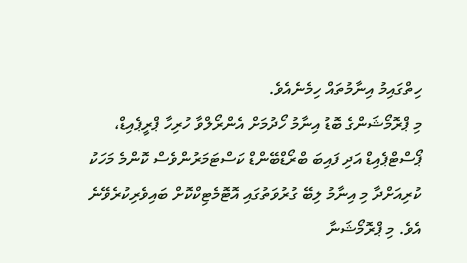ހިތްގައިމު އިނާމުތައް ހިމެނެއެވެ.
މި ޕްރޮމޯޝަންގެ ބޮޑު އިނާމު ހޯދުމަށް އެންރޯލްވާ ހުރިހާ ޕްރީޕެއިޑް، ޕޯސްޓްޕެއިޑް އަދި ފައިބަ ބްރޯޑްބޭންޑް ކަސްޓަމަރުންވެސް ކޮންމެ މަހަކު ކުރިއަށްދާ މި އިނާމު ލިބޭ ގުރުވަތުގައި އޮޓޮމެޓިކްކޮށް ބައިވެރިކުރެވޭނެ އެވެ. މި ޕްރޮމޯޝަނާ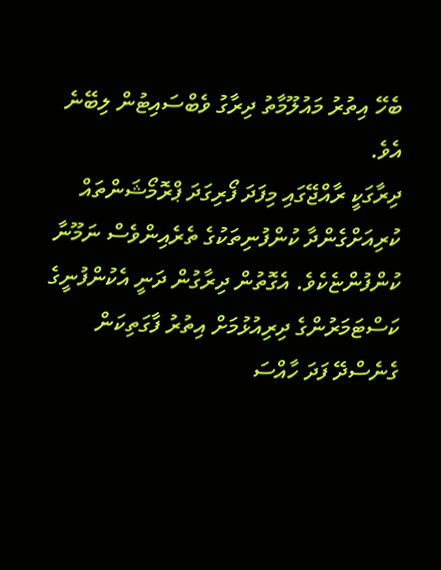ބެހޭ އިތުރު މައުލޫމާތު ދިރާގު ވެބްސައިޓުން ލިބޭނެ އެވެ.
ދިރާގަކީ ރާއްޖޭގައި މިފަދަ ފޯރިގަދަ ޕްރޮމޯޝަންތައް ކުރިއަށްގެންދާ ކުންފުނިތަކުގެ ތެރެއިންވެސް ނަމޫނާ ކުންފުންޏެކެވެ. އެގޮތުން ދިރާގުން ދަނީ އެކުންފުނީގެ ކަސްޓަމަރުންގެ ދިރިއުޅުމަށް އިތުރު ފާގަތިކަން ގެނެސްދޭ ފަދަ ހާއްސަ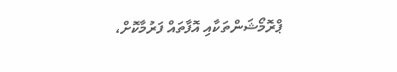ޕްރޮމޯޝަންތަކާއި އޮފާތައް ފަރުމާކޮށް،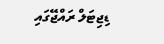ޑިޖިޓަލް ރައްޖޭގައި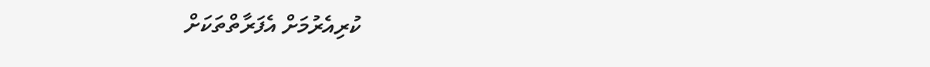ކުރިއެރުމަށް އެފަރާތްތަކަށް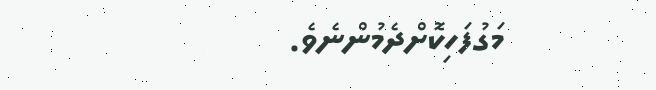މަގުފަހިކޮށްދެމުންނެވެ.